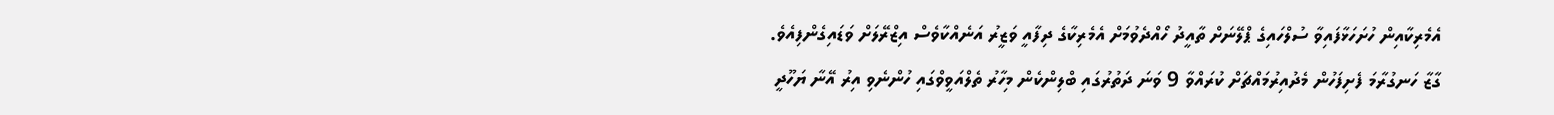އެމެރިކާއިން ހުށަހަޅާފައިވާ ސުލްހައިގެ ޕްލޭނަށް ތާއީދު ހޯއްދެވުމަށް އެމެރިކާގެ ދިފާއީ ވަޒީރު އަނެއްކާވެސް އިޒްރޭލަށް ވަޑައިގެންފިއެވެ.
ގާޒާ ހަނގުރާމަ ފެށިފަހުން މެދުއިރުމައްޗަށް ކުރައްވާ 9 ވަނަ ދަތުރުގައި ބްލިންކެން މިހާރު ތެލްއަވީވްގައި ހުންނެވި އިރު އޭނާ ޔަހޫދީ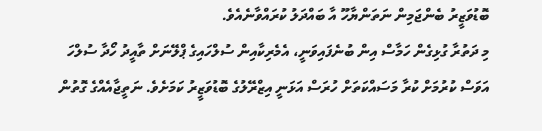ބޮޑުވަޒީރު ބެންޖަމިން ނަތަންޔާހޫ އާ ބައްދަލު ކުރައްވާނެއެވެ.
މި ދަތުރާ ގުޅިގެން ހަމާސް އިން ބުނެފައިވަނީ، އެމެރިކާއިން ސުލްހައިގެ ޕްލޭނަށް ތާއީދު ހޯދާ ސުލްހަ އަވަސް ކުރުމަށް ކުރާ މަސައްކަތަށް ހުރަސް އަޅަނީ އިޒްރޭލުގެ ބޮޑުވަޒީރު ކަމަށެވެ. ނަތީޖާއެއްގެ ގޮތުން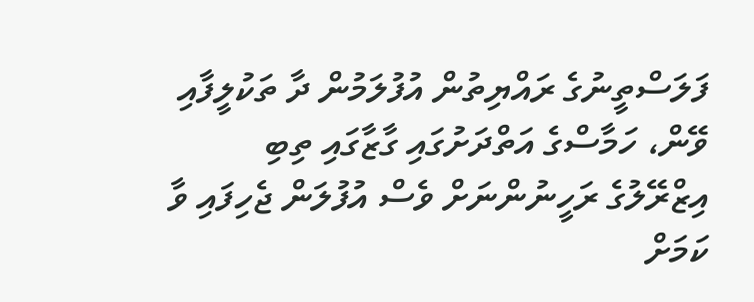ފަލަސްތީނުގެ ރައްޔިތުން އުފުލަމުން ދާ ތަކުލީފާއި ވޭން، ހަމާސްގެ އަތްދަށުގައި ގާޒާގައި ތިބި އިޒްރޭލުގެ ރަހީނުންނަށް ވެސް އުފުލަން ޖެހިފައި ވާ ކަމަށް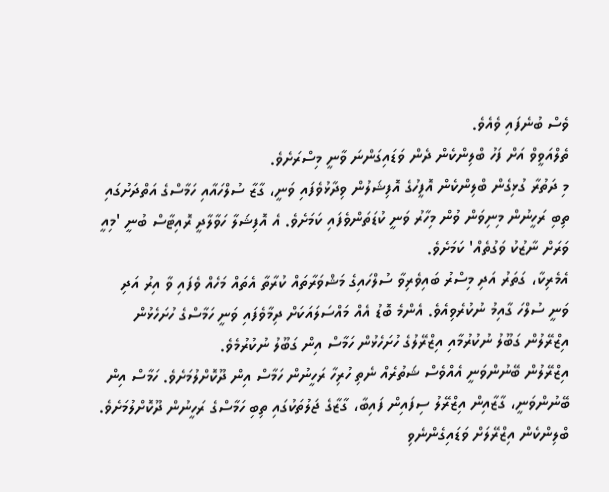ވެސް ބުނެފައި ވެއެވެ.
ތެލްއަވީވް އަށް ފަހު ބްލިންކެން ދެން ވަޑައިގަންނަ ވާނީ މިސްރަށެވެ.
މި ދަތުރާ ގުޅިގެން ބްލިންކެން އޮފީހުގެ އޮފިޝަލުން ވިދާޅުވެފައި ވަނީ، ގާޒާ ސުލްހައާއި ހަމާސްގެ އަތްދަށުގައި ތިބި ރަހީނުން މިނިވަން ވުން މިހާރު ވަނީ ކުޑަތަންވެފައި ކަމަށެވެ. އެ އޮފިޝަލާ ހަވާލާދީ ރޮއިޓާސް ބުނީ 'މިއީ ވަރަށް ނާޒުކު ވަގުތެއް' ކަމަށެވެ.
އެމެރިކާ، ގަތަރު އަދި މިސްރު ބައިވެރިވާ ސުލްހައިގެ މަޝްވަރާތައް ކުރާތާ އެތައް މަހެއް ވެފައި ވާ އިރު އަދި ވަނީ ސުލްހަ ގާއިމު ނުކުރެވިއެވެ. އެންމެ ބޮޑު އެއް މައްސަލައަކަށް ދިމާވެފައި ވަނީ ހަމާސްގެ ހުށަހެޅުން އިޒްރޭލުން ގަބޫލު ނުކުރުމާއި އިޒްރޭލުގެ ހުށަހެޅުން ހަމާސް އިން ގަބޫލު ނުކުރުމެވެ.
އިޒްރޭލުން ބޭނުންވަނީ އެއްވެސް ޝަތުރެއް ނެތި ހުރިހާ ރަހީނުން ހަމާސް އިން ދޫކޮށްލުމަށެވެ. ހަމާސް އިން ބޭނުންވަނީ، ގާޒާއިން އިޒްރޭލު ސިފައިން ފައިބާ، ގާޒާގެ ޖަލުތަކުގައި ތިބި ހަމާސްގެ ރަހީނުން ދޫކޮށްލުމަށެވެ.
ބްލިންކެން އިޒްރޭލަށް ވަޑައިގެންނެވި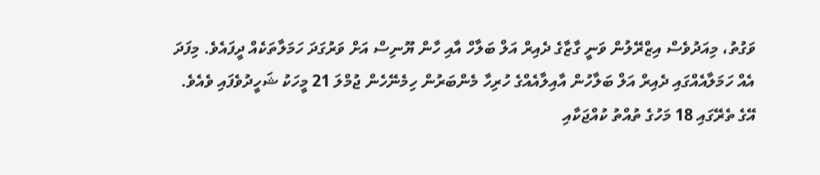ވަގުތު، މިއަދުވެސް އިޒްރޭލުން ވަނީ ގާޒާގެ ދެއިރް އަލް ބަލާހް އާއި ހާން ޔޫނިސް އަށް ވަރުގަދަ ހަމަލާތަކެއް ދީފައެވެ. މިފަދަ އެއް ހަމަލާއެއްގައި ދެއިރް އަލް ބަލާހުން އާއިލާއެއްގެ ހުރިހާ މެންބަރުން ހިމެނޭހެން ޖުމްލަ 21 މީހަކު ޝަހީދުވެފައި ވެއެވެ. އޭގެ ތެރޭގައި 18 މަހުގެ ތުއްތު ކުއްޖަކާއި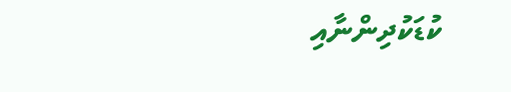ކުޑަކުދިންނާއި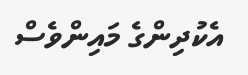އެކުދިންގެ މައިންވެސް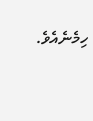ހިމެނެއެވެ.